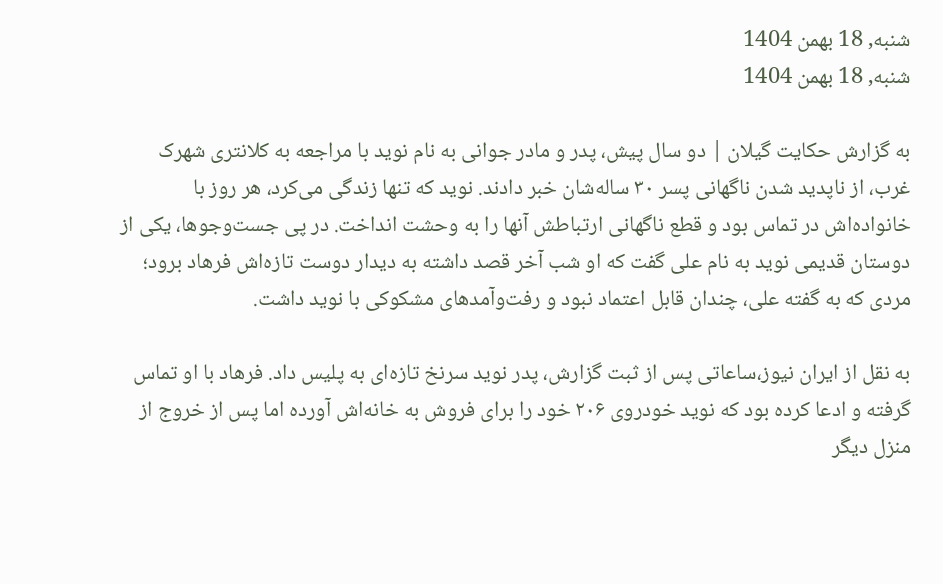شنبه, 18 بهمن 1404
شنبه, 18 بهمن 1404

به گزارش حکایت گیلان | دو سال پیش، پدر و مادر جوانی به نام نوید با مراجعه به کلانتری شهرک غرب، از ناپدید شدن ناگهانی پسر ۳۰ ساله‌شان خبر دادند. نوید که تنها زندگی می‌کرد، هر روز با خانواده‌اش در تماس بود و قطع ناگهانی ارتباطش آنها را به وحشت انداخت. در پی جست‌وجوها، یکی از دوستان قدیمی نوید به نام علی گفت که او شب آخر قصد داشته به دیدار دوست تازه‌اش فرهاد برود؛ مردی که به گفته علی، چندان قابل اعتماد نبود و رفت‌و‌آمدهای مشکوکی با نوید داشت.

به نقل از ایران نیوز،ساعاتی پس از ثبت گزارش، پدر نوید سرنخ تازه‌ای به پلیس داد. فرهاد با او تماس گرفته و ادعا کرده بود که نوید خودروی ۲۰۶ خود را برای فروش به خانه‌اش آورده اما پس از خروج از منزل دیگر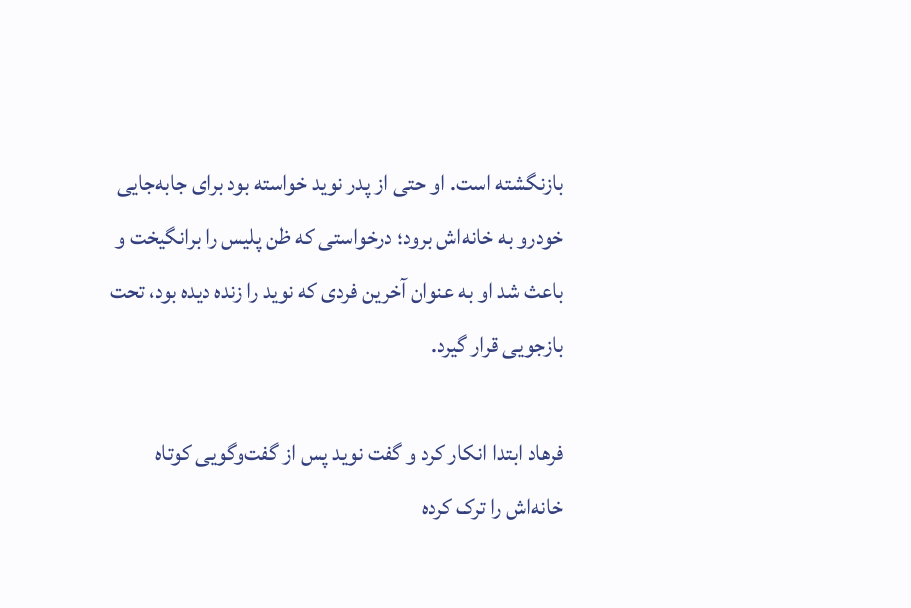بازنگشته است. او حتی از پدر نوید خواسته بود برای جابه‌جایی خودرو به خانه‌اش برود؛ درخواستی که ظن پلیس را برانگیخت و باعث شد او به عنوان آخرین فردی که نوید را زنده دیده بود، تحت بازجویی قرار گیرد.

فرهاد ابتدا انکار کرد و گفت نوید پس از گفت‌وگویی کوتاه خانه‌اش را ترک کرده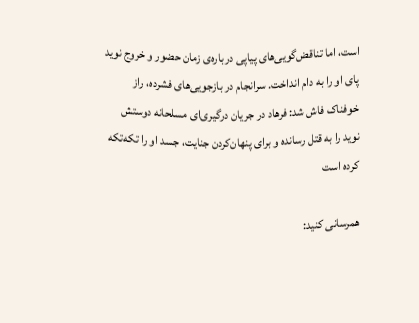است، اما تناقض‌گویی‌های پیاپی درباره‌ی زمان حضور و خروج نوید پای او را به دام انداخت. سرانجام در بازجویی‌های فشرده، راز خوفناک فاش شد: فرهاد در جریان درگیری‌ای مسلحانه دوستش نوید را به قتل رسانده و برای پنهان‌کردن جنایت، جسد او را تکه‌تکه کرده است

همرسانی کنید: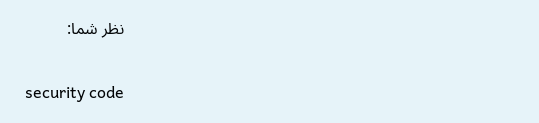نظر شما:

security code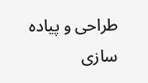طراحی و پیاده سازی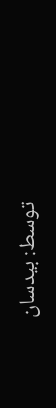توسط: بیدسان